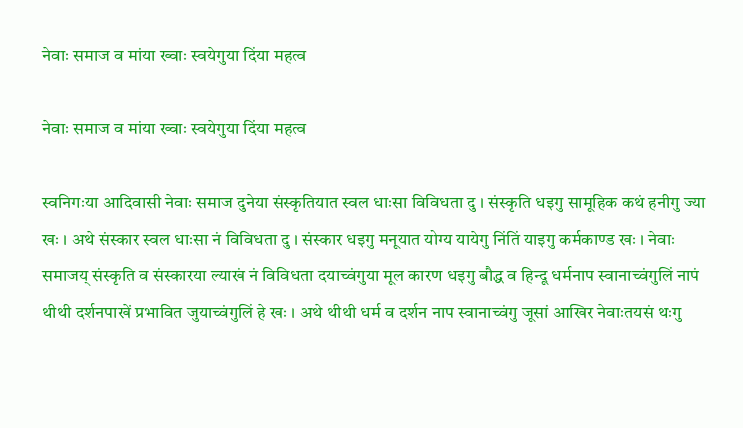नेवाः समाज व मांया ख्वाः स्वयेगुया दिंया महत्व

नेवाः समाज व मांया ख्वाः स्वयेगुया दिंया महत्व

स्वनिगःया आदिवासी नेवाः समाज दुनेया संस्कृतियात स्वल धाःसा विविधता दु । संस्कृति धइगु सामूहिक कथं हनीगु ज्या खः । अथे संस्कार स्वल धाःसा नं विविधता दु । संस्कार धइगु मनूयात योग्य यायेगु निंतिं याइगु कर्मकाण्ड खः । नेवाः समाजय् संस्कृति व संस्कारया ल्याखं नं विविधता दयाच्वंगुया मूल कारण धइगु बौद्ध व हिन्दू धर्मनाप स्वानाच्वंगुलिं नापं थीथी दर्शनपाखें प्रभावित जुयाच्वंगुलिं हे खः । अथे थीथी धर्म व दर्शन नाप स्वानाच्वंगु जूसां आखिर नेवाःतयसं थःगु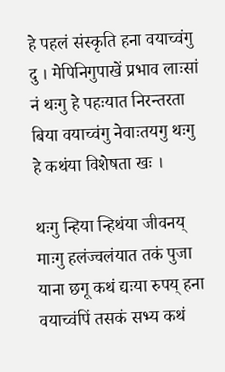हे पहलं संस्कृति हना वयाच्वंगु दु । मेपिनिगुपाखें प्रभाव लाःसां नं थःगु हे पहःयात निरन्तरता बिया वयाच्वंगु नेवाःतयगु थःगु हे कथंया विशेषता खः ।

थःगु न्हिया न्हिथंया जीवनय् माःगु हलंज्वलंयात तकं पुजा याना छगू कथं द्यःया रुपय् हना वयाच्वंपिं तसकं सभ्य कथं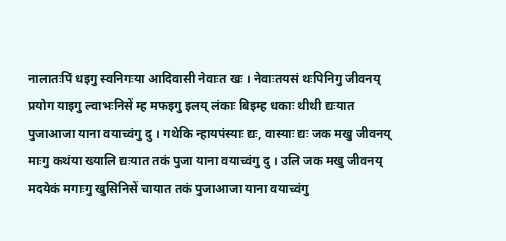नालातःपिं धइगु स्वनिगःया आदिवासी नेवाःत खः । नेवाःतयसं थःपिनिगु जीवनय् प्रयोग याइगु ल्वाभःनिसें म्ह मफइगु इलय् लंकाः बिइम्ह धकाः थीथी द्यःयात पुजाआजा याना वयाच्वंगु दु । गथेकि न्हायपंस्याः द्यः, वास्याः द्यः जक मखु जीवनय् माःगु कथंया ख्यालि द्यःयात तकं पुजा याना वयाच्वंगु दु । उलि जक मखु जीवनय् मदयेकं मगाःगु खुसिनिसें चायात तकं पुजाआजा याना वयाच्वंगु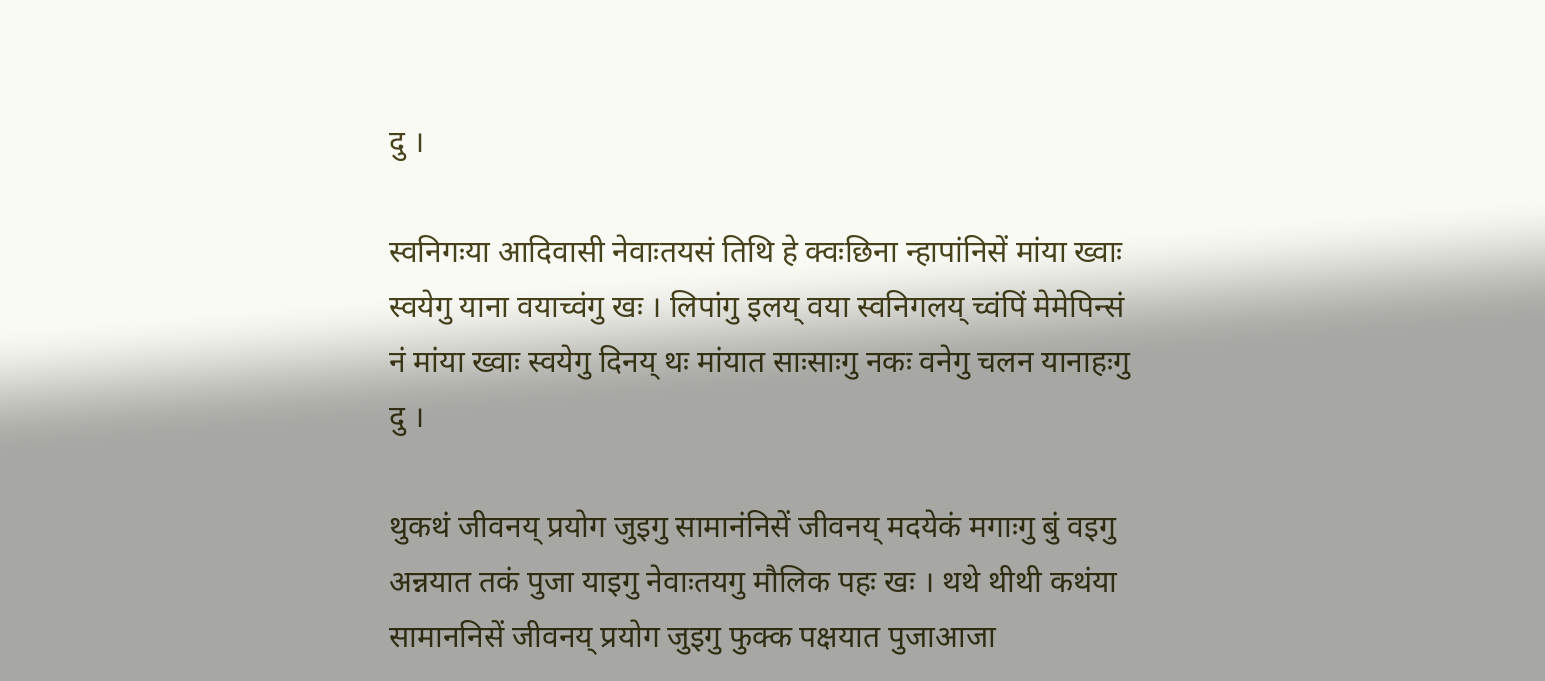दु ।

स्वनिगःया आदिवासी नेवाःतयसं तिथि हे क्वःछिना न्हापांनिसें मांया ख्वाः स्वयेगु याना वयाच्वंगु खः । लिपांगु इलय् वया स्वनिगलय् च्वंपिं मेमेपिन्सं नं मांया ख्वाः स्वयेगु दिनय् थः मांयात साःसाःगु नकः वनेगु चलन यानाहःगु दु ।

थुकथं जीवनय् प्रयोग जुइगु सामानंनिसें जीवनय् मदयेकं मगाःगु बुं वइगु अन्नयात तकं पुजा याइगु नेवाःतयगु मौलिक पहः खः । थथे थीथी कथंया सामाननिसें जीवनय् प्रयोग जुइगु फुक्क पक्षयात पुजाआजा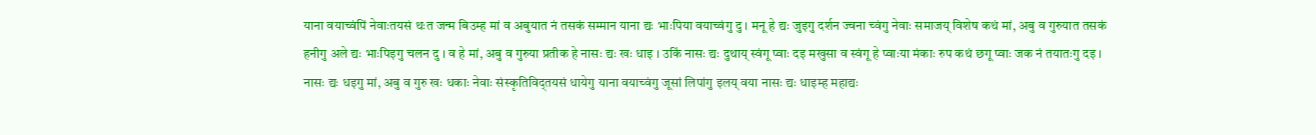याना वयाच्वंपिं नेवाःतयसं थःत जन्म बिउम्ह मां व अबुयात नं तसकं सम्मान याना द्यः भाःपिया वयाच्वंगु दु । मनू हे द्यः जुइगु दर्शन ज्वना च्वंगु नेवाः समाजय् विशेष कथं मां, अबु व गुरुयात तसकं हनीगु अले द्यः भाःपिइगु चलन दु । व हे मां, अबु व गुरुया प्रतीक हे नासः द्यः खः धाइ । उकिं नासः द्यः दुथाय् स्वंगू प्वाः दइ मखुसा व स्वंगू हे प्वाःया मंकाः रुप कथं छगू प्वाः जक नं तयातःगु दइ । नासः द्यः धइगु मां, अबु व गुरु खः धकाः नेवाः संस्कृतिविद्तयसं धायेगु याना वयाच्वंगु जूसां लिपांगु इलय् वया नासः द्यः धाइम्ह महाद्यः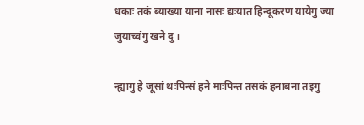धकाः तकं ब्याख्या याना नासः द्यःयात हिन्दूकरण यायेगु ज्या जुयाच्वंगु खने दु ।

न्ह्यागु हे जूसां थःपिन्सं हने माःपिन्त तसकं हनाबना तइगु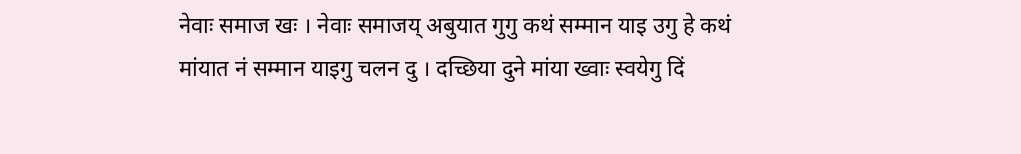नेवाः समाज खः । नेवाः समाजय् अबुयात गुगु कथं सम्मान याइ उगु हे कथं मांयात नं सम्मान याइगु चलन दु । दच्छिया दुने मांया ख्वाः स्वयेगु दिं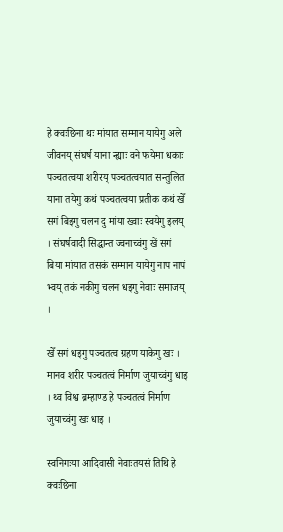हे क्वःछिना थः मांयात सम्मान यायेगु अले जीवनय् संघर्ष याना न्ह्याः वने फयेमा धकाः पञ्चतत्वया शरीरय् पञ्चतत्वयात सन्तुलित याना तयेगु कथं पञ्चतत्वया प्रतीक कथं खेँ सगं बिइगु चलन दु मांया ख्वाः स्वयेगु इलय् । संघर्षवादी सिद्धान्त ज्वनाच्वंगु खें सगं बिया मांयात तसकं सम्मान यायेगु नाप नापं भ्वय् तकं नकीगु चलन धइगु नेवाः समाजय् ।

खेँ सगं धइगु पञ्चतत्व ग्रहण याकेगु खः । मानव शरीर पञ्चतत्वं निर्माण जुयाच्वंगु धाइ । थ्व विश्व ब्रम्हाण्ड हे पञ्चतत्वं निर्माण जुयाच्वंगु खः धाइ ।

स्वनिगःया आदिवासी नेवाःतयसं तिथि हे क्वःछिना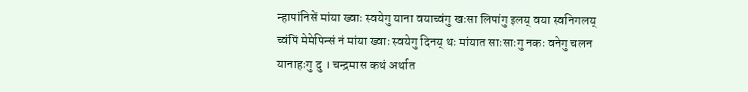न्हापांनिसें मांया ख्वाः स्वयेगु याना वयाच्वंगु खःसा लिपांगु इलय् वया स्वनिगलय् च्वंपिं मेमेपिन्सं नं मांया ख्वाः स्वयेगु दिनय् थः मांयात साःसाःगु नकः वनेगु चलन यानाहःगु दु । चन्द्रमास कथं अर्थात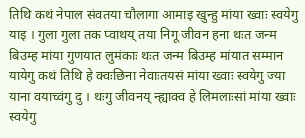तिथि कथं नेपाल संवतया चौलागा आमाइ खुन्हु मांया ख्वाः स्वयेगु याइ । गुला गुला तक प्वाथय् तया निगू जीवन हना थःत जन्म बिउम्ह मांया गुणयात लुमंकाः थःत जन्म बिउम्ह मांयात सम्मान यायेगु कथं तिथि हे क्वःछिना नेवाःतयसं मांया ख्वाः स्वयेगु ज्या याना वयाच्वंगु दु । थःगु जीवनय् न्ह्याक्व हे लिमलाःसां मांया ख्वाः स्वयेगु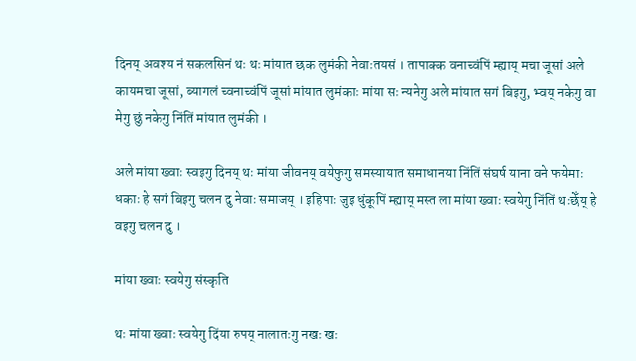दिनय् अवश्य नं सकलसिनं थः थः मांयात छक लुमंकी नेवाःतयसं । तापाक्क वनाच्वंपिं म्ह्याय् मचा जूसां अले कायमचा जूसां, ब्यागलं च्वनाच्वंपिं जूसां मांयात लुमंकाः मांया सः न्यनेगु अले मांयात सगं बिइगु, भ्वय् नकेगु वा मेगु छुं नकेगु निंतिं मांयात लुमंकी ।

अले मांया ख्वाः स्वइगु दिनय् थः मांया जीवनय् वयेफुगु समस्यायात समाधानया निंतिं संघर्ष याना वने फयेमाः धकाः हे सगं बिइगु चलन दु नेवाः समाजय् । इहिपाः जुइ धुंकूपिं म्ह्याय् मस्त ला मांया ख्वाः स्वयेगु निंतिं थःछेँय् हे वइगु चलन दु ।

मांया ख्वाः स्वयेगु संस्कृति

थः मांया ख्वाः स्वयेगु दिंया रुपय् नालातःगु नखः खः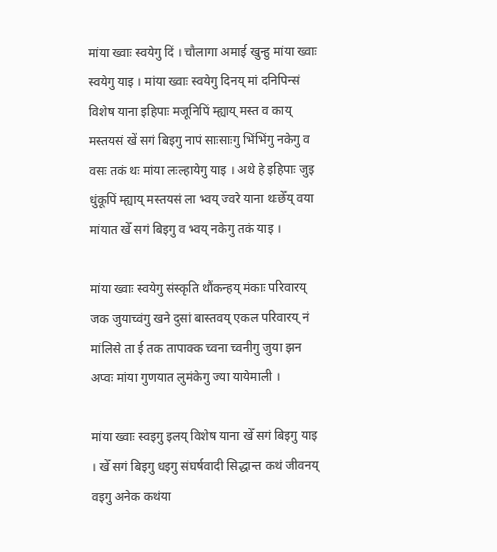मांया ख्वाः स्वयेगु दिं । चौलागा अमाई खुन्हु मांया ख्वाः स्वयेगु याइ । मांया ख्वाः स्वयेगु दिनय् मां दनिपिन्सं विशेष याना इहिपाः मजूनिपिं म्ह्याय् मस्त व काय् मस्तयसं खें सगं बिइगु नापं साःसाःगु भिंभिंगु नकेगु व वसः तकं थः मांया लःल्हायेगु याइ । अथे हे इहिपाः जुइ धुंकूपिं म्ह्याय् मस्तयसं ला भ्वय् ज्वरे याना थःछेँय् वया मांयात खेँ सगं बिइगु व भ्वय् नकेगु तकं याइ ।

मांया ख्वाः स्वयेगु संस्कृति थौंकन्हय् मंकाः परिवारय् जक जुयाच्वंगु खने दुसां बास्तवय् एकल परिवारय् नं मांलिसे ता ई तक तापाक्क च्वना च्वनीगु जुया झन अप्वः मांया गुणयात लुमंकेगु ज्या यायेमाली ।

मांया ख्वाः स्वइगु इलय् विशेष याना खेँ सगं बिइगु याइ । खेँ सगं बिइगु धइगु संघर्षवादी सिद्धान्त कथं जीवनय् वइगु अनेक कथंया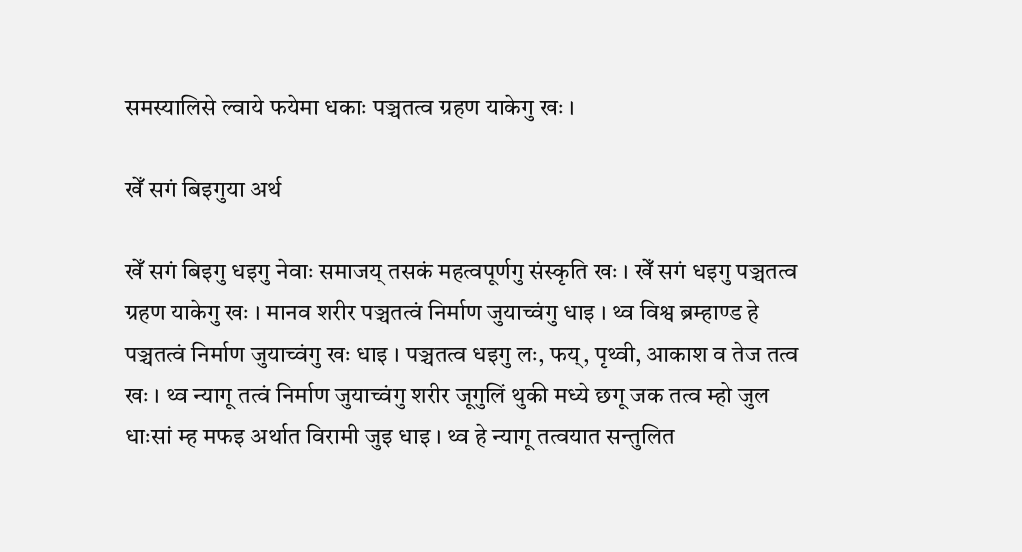समस्यालिसे ल्वाये फयेमा धकाः पञ्चतत्व ग्रहण याकेगु खः ।

खेँ सगं बिइगुया अर्थ

खेँ सगं बिइगु धइगु नेवाः समाजय् तसकं महत्वपूर्णगु संस्कृति खः । खेँ सगं धइगु पञ्चतत्व ग्रहण याकेगु खः । मानव शरीर पञ्चतत्वं निर्माण जुयाच्वंगु धाइ । थ्व विश्व ब्रम्हाण्ड हे पञ्चतत्वं निर्माण जुयाच्वंगु खः धाइ । पञ्चतत्व धइगु लः, फय्, पृथ्वी, आकाश व तेज तत्व खः । थ्व न्यागू तत्वं निर्माण जुयाच्वंगु शरीर जूगुलिं थुकी मध्ये छगू जक तत्व म्हो जुल धाःसां म्ह मफइ अर्थात विरामी जुइ धाइ । थ्व हे न्यागू तत्वयात सन्तुलित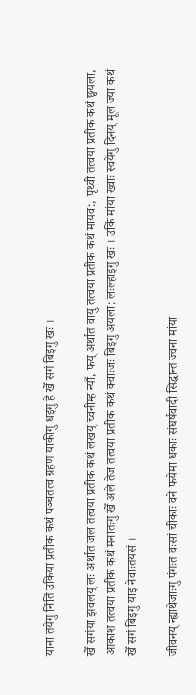याना तयेगु निंतिं उकिया प्रतीक कथं पञ्चतत्व ग्रहण याकीगु धइगु हे खेँ सगं बिइगु खः ।

खेँ सगंया झवलय् लः अर्थात जल तत्वया प्रतीक कथं लखय् च्वनीम्ह न्याँ, फय् अर्थात वायु तत्वया प्रतीक कथं मायव:, पृथ्वी तत्वया प्रतीक कथं छ्वयला, आकाश तत्वया प्रतीक कथं मनातःगु खेँ अले तेज तत्वया प्रतीक कथं क्वाःजः बिइगु अयला: लःल्हाइगु खः । उकिं मांया ख्वाः स्वयेगु दिनय् मूल ज्या कथं खेँ सगं बिइगु याइ नेवाःतयसं ।

जीवनय् न्ह्याथेजाःगु पंगःत वःसां चीकाः वने फयेमा धकाः संघर्षवादी सिद्धान्त ज्वना मांया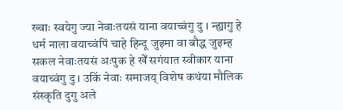ख्वाः स्वयेगु ज्या नेवाःतयसं याना वयाच्वंगु दु । न्ह्यागु हे धर्म नाला वयाच्वंपिं चाहे हिन्दू जुइमा वा बौद्ध जुइम्ह सकल नेवाःतयसं अःपुक हे खेँ सगंयात स्वीकार याना वयाच्वंगु दु । उकिं नेवाः समाजय् विशेष कथंया मौलिक संस्कृति दुगु अले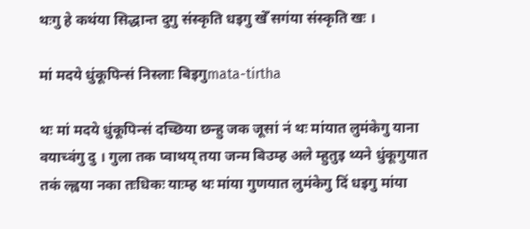थःगु हे कथंया सिद्धान्त दुगु संस्कृति धइगु खेँ सगंया संस्कृति खः ।

मां मदये धुंकूपिन्सं निस्लाः बिइगुmata-tirtha

थः मां मदये धुंकूपिन्सं दच्छिया छन्हु जक जूसां नं थः मांयात लुमंकेगु याना वयाच्वंगु दु । गुला तक प्वाथय् तया जन्म बिउम्ह अले म्हुतुइ थ्यने धुंकूगुयात तकं ल्ह्वया नका तःधिकः याःम्ह थः मांया गुणयात लुमंकेगु दिं धइगु मांया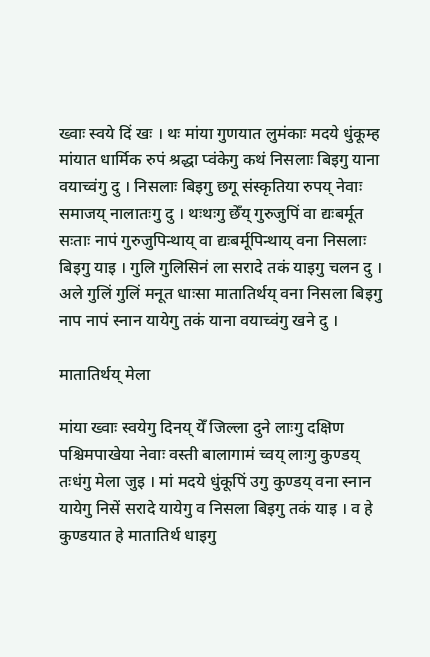ख्वाः स्वये दिं खः । थः मांया गुणयात लुमंकाः मदये धुंकूम्ह मांयात धार्मिक रुपं श्रद्धा प्वंकेगु कथं निसलाः बिइगु याना वयाच्वंगु दु । निसलाः बिइगु छगू संस्कृतिया रुपय् नेवाः समाजय् नालातःगु दु । थःथःगु छेँय् गुरुजुपिं वा द्यःबर्मूत सःताः नापं गुरुजुपिन्थाय् वा द्यःबर्मूपिन्थाय् वना निसलाः बिइगु याइ । गुलि गुलिसिनं ला सरादे तकं याइगु चलन दु । अले गुलिं गुलिं मनूत धाःसा मातातिर्थय् वना निसला बिइगु नाप नापं स्नान यायेगु तकं याना वयाच्वंगु खने दु ।

मातातिर्थय् मेला

मांया ख्वाः स्वयेगु दिनय् येँ जिल्ला दुने लाःगु दक्षिण पश्चिमपाखेया नेवाः वस्ती बालागामं च्वय् लाःगु कुण्डय् तःधंगु मेला जुइ । मां मदये धुंकूपिं उगु कुण्डय् वना स्नान यायेगु निसें सरादे यायेगु व निसला बिइगु तकं याइ । व हे कुण्डयात हे मातातिर्थ धाइगु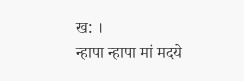ख: ।
न्हापा न्हापा मां मदये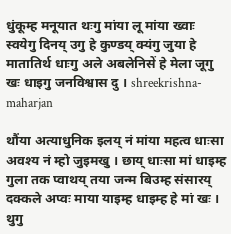धुंकूम्ह मनूयात थःगु मांया लू मांया ख्वाः स्वयेगु दिनय् उगु हे कुण्डय् क्यंगु जुया हे मातातिर्थ धाःगु अले अबलेनिसें हे मेला जूगु खः धाइगु जनविश्वास दु । shreekrishna-maharjan

थौंया अत्याधुनिक इलय् नं मांया महत्व धाःसा अवश्य नं म्हो जुइमखु । छाय् धाःसा मां धाइम्ह गुला तक प्वाथय् तया जन्म बिउम्ह संसारय् दक्कले अप्वः माया याइम्ह धाइम्ह हे मां खः । थुगु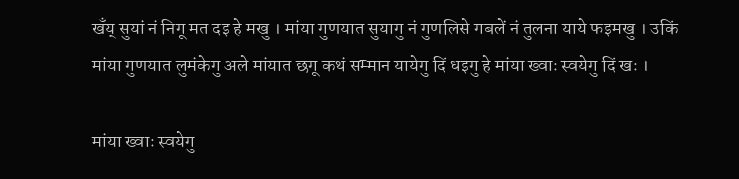खँय् सुयां नं निगू मत दइ हे मखु । मांया गुणयात सुयागु नं गुणलिसे गबलें नं तुलना याये फइमखु । उकिं मांया गुणयात लुमंकेगु अले मांयात छगू कथं सम्मान यायेगु दिं धइगु हे मांया ख्वाः स्वयेगु दिं खः ।

मांया ख्वाः स्वयेगु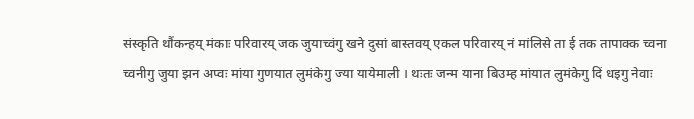संस्कृति थौंकन्हय् मंकाः परिवारय् जक जुयाच्वंगु खने दुसां बास्तवय् एकल परिवारय् नं मांलिसे ता ई तक तापाक्क च्वना च्वनीगु जुया झन अप्वः मांया गुणयात लुमंकेगु ज्या यायेमाली । थःतः जन्म याना बिउम्ह मांयात लुमंकेगु दिं धइगु नेवाः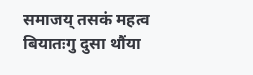समाजय् तसकं महत्व बियातःगु दुसा थौंया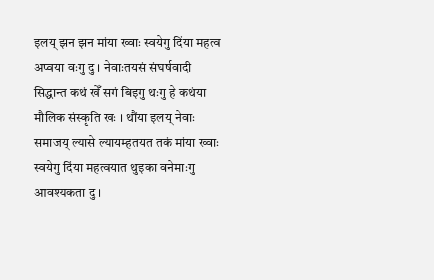इलय् झन झन मांया ख्वाः स्वयेगु दिंया महत्व अप्वया वःगु दु । नेवाःतयसं संघर्षवादी सिद्धान्त कथं खेँ सगं बिइगु थःगु हे कथंया मौलिक संस्कृति खः । थौंया इलय् नेवाः समाजय् ल्यासे ल्यायम्हतयत तकं मांया ख्वाः स्वयेगु दिंया महत्वयात थुइका वनेमाःगु आवश्यकता दु ।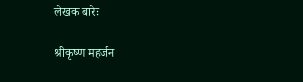लेखक बारेः

श्रीकृष्ण महर्जन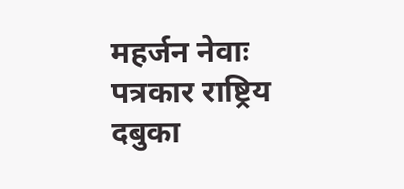महर्जन नेवाः पत्रकार राष्ट्रिय दबुका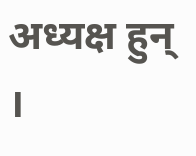अध्यक्ष हुन् ।